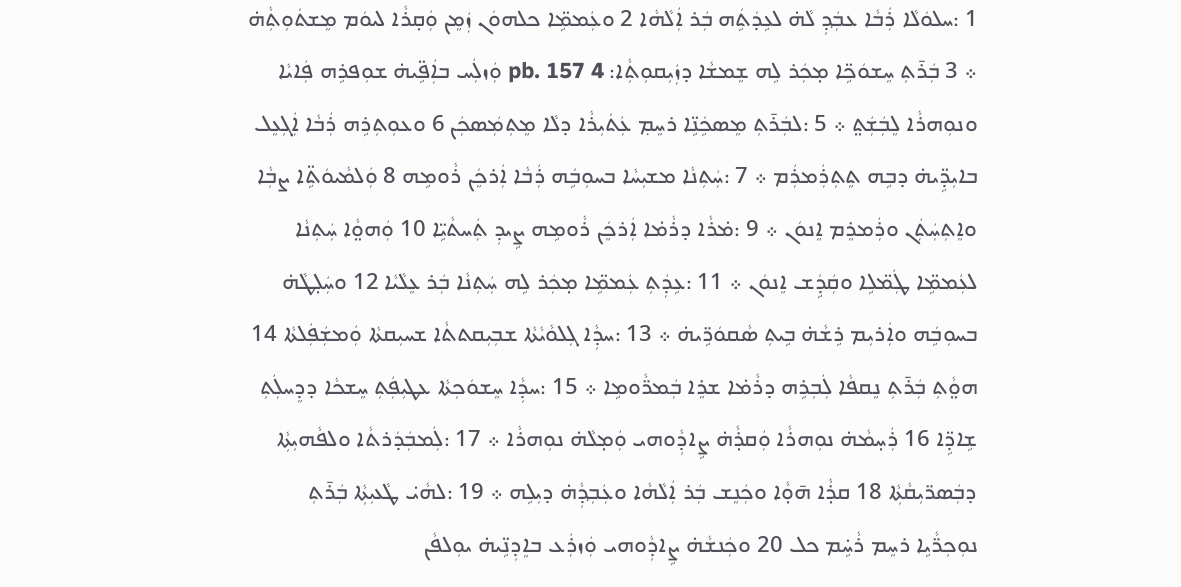1 :ܚܠܘܿܠܵܐ ܪܲܒܵܐ ܥܒ݂ܲܕܼ ܠܵܗ̇ ܠܥܹܕܿܬܹܿܗ ܒܲܪ ܐܲܠܵܗܵܐ 2 ܘܥܲܡܡܹ̈ܐ ܟܠܗܘܿܢ ܙܲܡܸܢ ܘܲܩ̣ܪܵܐ ܠܝܘܿܡ ܡܸܫܬܿܘܼܬܼܵܗ̇ ܀ 3 ܒܲܪ̄ܬܼ ܚܸܫܘܿܟܹ̈ܐ ܡ̣ܟܲܪ ܠܹܗ ܫܸܡܫܵܐ ܕܙܲܝܼܩܘܼܬܼܵܐ: pb. 157 4 ܘܲܙܠܲܚ ܒܐܲܦܹ̈ܝܗ̇ ܫܘܼܦܪܹܗ ܦܲܐܝܵܐ ܘܢܘܼܗܪܵܐ ܠܸܒܲܫܲܬ̤ ܀ 5 :ܠܒܲܪ̄ܬܼ ܡܸܣܟܹܿܢܹ̈ܐ ܪܚܸܡ݂ ܥܲܬܿܝܼܪܵܐ ܕܠܵܐ ܡܸܬܼܡܲܣܟܲܢ 6 ܘܥܘܼܬܼܪܹܗ ܪܲܒܵܐ ܐܲܓܼܥܸܠ ܒܐܝܼܕܹ̈ܝܗ̇ ܕܒܹܗ ܬܸܬܼܪܲܡܪܲܡ ܀ 7 :ܚܲܬܼܢܵܐ ܡܫܝܼܚܵܐ ܒܚܘܼܒܹܿܗ ܪܲܒܵܐ ܐܲܪܟܸܿܢ ܪܵܘܡܹܗ 8 ܘܲܠܡܵܝܘܿܬܹ̈ܐ ܨܒܼܵܐ ܘܐܸܬܼܚܲܬܲܢ ܘܪܲܡܪܸܡ ܐܸܢܘܿܢ ܀ 9 :ܡ̇ܪܵܐ ܕܪܵܡ̇ܐ ܐܲܪܟܸܿܢ ܪܵܘܡܹܗ ܨܹܝܕܼ ܬܲܚܬܵܝܹ̈ܐ 10 ܘܲܗܘ̤ܵܐ ܚܲܬܼܢܵܐ ܠܥܲܡܡܹ̈ܐ ܛܲܡ̈ܠܹܐ ܘܩܲܕܹܿܫ ܐܸܢܘܿܢ ܀ 11 :ܥܹܕܲܬܼ ܥܲܡܡܹ̈ܐ ܡ̣ܟܲܪ ܠܹܗ ܚܲܬܼܢܵܐ ܒܲܪ ܥܸܠܵܝܵܐ 12 ܘܚܲܠ̣ܛܵܗ̇ ܒܚܘܼܒܹܿܗ ܘܐܲܪܝܼܡ ܪܹܫܵܗ̇ ܒܹܝܬܼ ܣܵܩܘܿܪܹ̈ܝܗ̇ ܀ 13 :ܚܕܼܵܐ ܓܼܠܘܵܝܵܬܵܐ ܫܒܼܝܼܩܬܬܵܐ ܫܚܝܼܩܬܵܐ ܘܲܡܫܲܦܲܠܬܵܐ 14 ܗܘ̤ܵܬܼ ܒܲܪ̄ܬܼ ܢܸܩܦܵܐ ܠܲܒܼܪܹܗ ܕܪܵܡ̇ܐ ܫܪܸܐ ܒܲܡܪ̈ܵܘܡܹܐ ܀ 15 :ܚܕܼܵܐ ܚܸܫܘܿܟܼܬܵܐ ܥܛܝܼܦܲܬܼ ܚܸܫܟܵܐ ܕܕܸܚܠܲܬܼ ܫܹܐܕܹ̈ܐ 16 ܪܲܚ̣ܡܵܗ̇ ܢܘܼܗܪܵܐ ܘܲܩܪ̣ܵܗ̇ ܨܹܐܕܼܵܘܗܝ ܘܲܡ̣ܠܵܗ̇ ܢܘܼܗܪܵܐ ܀ 17 :ܠܲܡܒܲܕܿܪܬܵܐ ܘܠܦܵܗܝܼܬܼܵܐ ܕܒܲܣܪ̈ܝܼܩܵܬܼܵܐ 18 ܩܪ̣ܵܐ ܗ̄ܘ̣ܵܐ ܘܟܲܢܸܫ ܒܲܪ ܐܲܠܵܗܵܐ ܘܥܲܒܼ݂ܕܼܵܗ̇ ܕܝܼܠܹܗ ܀ 19 :ܠܗܵܝ̇ ܛܵܥܝܼܬܼܵܐ ܒܲܪ̄ܬܼ ܢܘܼܟܼܪ̈ܵܝܹܐ ܪܚܸܡ ܪܵܚܹ̇ܡ ܟܠ 20 ܘܟܲܢܫܵܗ̇ ܨܹܐܕܼܵܘܗܝ ܘܲܙܪܲܥ ܒܐܸܕܼܢܹ̈ܝܗ̇ ܝܘܼܠܦܵܢ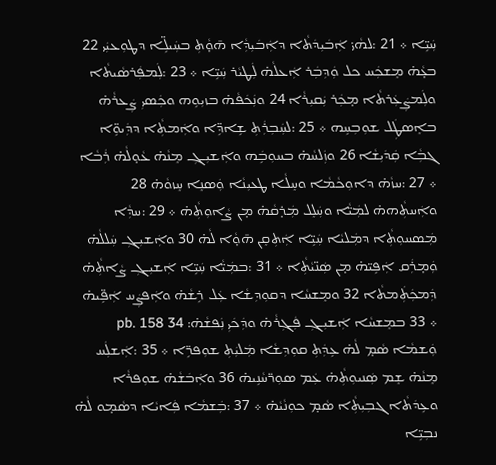ܚܲܝܹ̈ܐ ܀ 21 :ܠܗܵܝ̇ ܐܲܒܿܝܼܕܿܬܵܐ ܕܐܲܒܿܝܼܕܼܵܐ ܗ̄ܘ̣ܵܬܼ ܒܚܲܝܠܹ̈ܐ ܕܛܘܼܥܝܲܝ 22 ܒܥ̣ܵܗ̇ ܡܸܫܟܲܚ ܟܠ ܘܲܕܼܒܲܪ ܐܲܥܠܵܗ̇ ܠܲܛܝܵܪ ܚܲܝܹ̈ܐ ܀ 23 :ܠܲܡܦܲܪܣܵܝܬܵܐ ܘܠܲܡܨܲܥܲܪܬܵܐ ܡ̣ܟܲܪ ܝܲܩܝܼܪܵܐ 24 ܘܢܲܟܿܦܵܗ̇ ܒܙܝܼܘܹܗ ܘܟܲܣܝܼ ܨܲܥܪܵܗ̇ ܒܐܸܣܛܲܠ ܫܘܼܒܼܚܹܗ ܀ 25 :ܠܚܲܒܼܪܲܬܼ ܫܹܐܕܹ̈ܐ ܘܐܲܡܬܼܵܐ ܕܕܲܝܘܹ̈ܐ ܓܒܼܵܐ ܩܲܕܿܝܼܫܵܐ 26 ܘܙܲܠܚܵܗ̇ ܒܚܘܼܒܹܿܗ ܘܐܲܫܝܼܓܼ ܡܸܢܵܗ̇ ܥܵܘ̣ܠܵܗ̇ ܪܲܒܵܐ ܀ 27 :ܚܙܵܗ̇ ܕܐܘܼܟܵܡܵܐ ܘܚܸܠܵܐ ܛܥܝܼܢܵܐ ܘܲܣܢܸܐ ܚܸܙܘܵܗ̇ 28 ܘܐܲܚܬܼܵܗܗ̇ ܠܡܲܝ̈ܵܐ ܘܚܲܠܸܠ ܡܲܪ̣ܩܵܗ̇ ܡ̣ܢ ܨܵܐܘܼܬܼܵܗ̇ ܀ 29 :ܚܕܼܵܐ ܡܲܣܚܘܼܬܼܵܐ ܕܡܲܠܝܵܐ ܚܲܝܹ̈ܐ ܐܲܬܼܩܸܢ ܗ̄ܘ̣ܵܐ ܠܵܗ̇ 30 ܘܐܲܫܝܼܓܼ ܚܲܠܠܵܗ̇ ܘܲܡ̣ܪܲܩ ܐܲܦܹܝ̈ܗ̇ ܡ̣ܢ ܣܲܢ̈ܝܵܬܼܵܐ ܀ 31 :ܒܡܲܝ̈ܵܐ ܚܲܝܹ̈ܐ ܐܲܫܝܼܓܼ ܨܵܐܬܼܵܗ̇ ܕܲܡܟܲܬܲܡܬܵܐ 32 ܘܡܸܫܚܵܐ ܕܩܘܼܕܼܫܵܐ ܥܲܠ ܪܹܫܵܗ̇ ܘܐܲܦܨܲܚ ܐܲܦܹ̈ܝܗ̇ ܀ 33 ܒܡܸܫܚܵܐ ܐܲܫܝܼܓܼ ܦܲܓܼܪܵܗ̇ ܘܕܲܟܿܝܼ ܢܲܦܫܵܗ̇: pb. 158 34 ܘܲܫܡܵܐ ܣܵܡ̣ ܠܵܗ̇ ܥܹܕܲܬܼ ܩܘܼܕܼܫܵܐ ܡܲܠܝܲܬܼ ܫܘܼܦܪܹ̈ܐ ܀ 35 :ܐܲܫܠܲܚ ܡܸܢܵܗ̇ ܫܸܡ ܣܲܢܝܘܼܬܼܵܗ̇ ܥܲܡ ܣܘܼܪ̈ܚܵܢܹܝܗ̇ 36 ܘܐܲܒܿܫܵܗ̇ ܫܘܼܦܪܵܐ ܘܥܹܕܿܬܵܐ ܓܒܼܝܼܬܼܵܐ ܣܵܡ̣ ܟܘܼܢܵܝܵܗ̇ ܀ 37 :ܒܲܫܡܵܐ ܦܲܐܝܵܐ ܕܣܵܡ̣ܘ ܠܵܗ̇ ܢܒܼܝܹ̈ܐ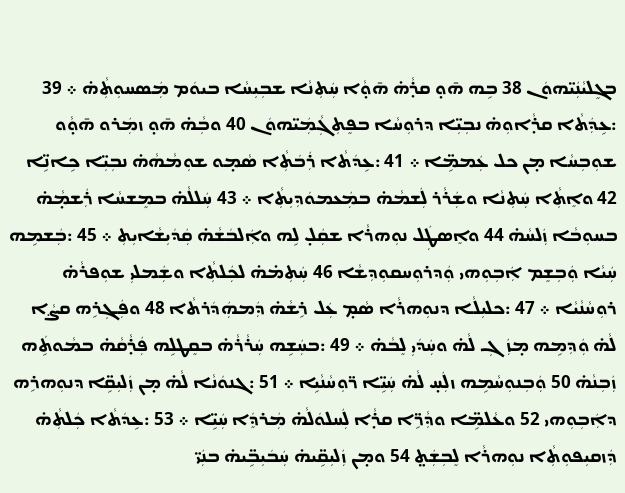ܒܓܸܠܝܵܢܲܝ̈ܗܘܿܢ 38 ܒܹܗ ܗ̄ܘ̣ ܩܪ̣ܵܗ̇ ܗ̄ܘ̣ܵܐ ܚܲܬܼܢܵܐ ܫܒܼܝܼܚܵܐ ܒܝܘܿܡ ܡܲܣܚܘܼܬܼܵܗ̇ ܀ 39 :ܥܹܕܲܬܵܐ ܩܪ̣ܵܐܘܼܗ̇ ܢܒܼܝܼ̈ܐ ܕܪܘܼܚܵܐ ܒܦܸܬܼܓܼܵܡܲܝ̈ܗܘܿܢ 40 ܘܒܼܵܗ̇ ܗ̄ܘ̣ ܙܡܲܪܘ ܗ̄ܘ̣ܵܘ ܫܘܼܒܼܚܵܐ ܡ̣ܢ ܟܠ ܥܲܡܡܹ̈ܐ ܀ 41 :ܥܹܕܿܬܵܐ ܪܲܒܿܬܼܵܐ ܣܵܡ̣ܘ ܫܘܼܡܵܗܵܗ̇ ܢܒܼܝܼ̈ܐ ܟܹܐܢܹ̈ܐ 42 ܘܐܸܬܼܵܐ ܚܲܬܼܢܵܐ ܘܫܲܪܵܪ ܠܲܫܡܵܗ̇ ܒܡܲܥܡܘܿܕܼܝܼܬܼܵܐ ܀ 43 ܚܲܠܠܵܗ̇ ܒܡܸܫܚܵܐ ܪܲܫܡ̣ܵܗ̇ ܒܚܘܼܒܵܐ ܙܲܠܚܵܗ̇ 44 ܘܐܸܣܛܲܠ ܢܘܼܗܪܵܐ ܫܩܲܠ̣ ܠܹܗ ܘܐܲܠܒܿܫܵܗ̇ ܩܲܕܿܝܼܫܵܐܝܼܬܼ ܀ 45 :ܒܲܫܡܹܗ ܚܲܝܵܐ ܘܲܒܼܫܸܡ ܐܲܒܼܘܼܗܝ ܘܲܕܪܘܼܚܩܘܼܕܼܫܵܐ 46 ܚܲܬܼܡ̇ܗ̇ ܠܟܲܠܬܼܵܐ ܘܫܲܡܠܝܼ ܫܘܼܦܪܵܗ̇ ܪܘܼܚܵܢܵܝܵܐ ܀ 47 :ܟܠܝܼܠܵܐ ܕܢܘܼܗܪܵܐ ܣܵܡ̣ ܥܲܠ ܪܹܫܵܗ̇ ܕܲܡܗܲܕܿܪܬܵܐ 48 ܘܦܲܓܼܪܹܗ ܩܨ݂ܵܐ ܠܵܗ̇ ܘܲܕܼܡܹܗ ܡ̣ܙܲܓܼ ܠܵܗ̇ ܘܚܲܕܿܝܼ ܠܸܒܵܗ̇ ܀ 49 :ܒܚܲܫܹܗ ܚܲܪܵܪܵܗ̇ ܒܩܸܛܠܹܗ ܦܲܪ̣ܵܩܵܗ̇ ܒܡܵܘܬܹܿܗ ܙܲܒܼܢܵܗ̇ 50 ܘܲܒܼܢܘܼܚܵܡܹܗ ܙܠܲܚ̣ ܠܵܗ̇ ܚܲܝܹ̈ܐ ܪ̈ܘܼܚܵܢܵܝܹܐ ܀ 51 :ܓܢܘܿܢܵܐ ܠܵܗ̇ ܡ̣ܢ ܙܲܠܝܼܩܹ̈ܐ ܕܢܘܼܗܪܹܗ ܕܐܲܒܼܘܼܗܝ 52 ܘܥܵܠܡܹ̈ܐ ܘܕܼܵܪܹ̈ܐ ܩܪ̣ܵܐ ܠܲܚܠܘܿܠܵܗ̇ ܡܲܪܕܸܿܐ ܚܲܝܹ̈ܐ ܀ 53 :ܥܹܕܿܬܵܐ ܟܲܠܬܼܵܗ̇ ܕܲܙܩܝܼܦܘܼܬܼܵܐ ܢܘܼܗܪܵܐ ܠܸܒܼܫܲܬ̤ 54 ܘܡ̣ܢ ܙܲܠܝܼܩܹ̈ܝܗ̇ ܚܲܒܿܝܼܒܹ̈ܝܗ̇ ܒܢܲܝ̈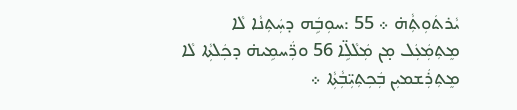ܝܵܪܬܿܘܼܬܼܵܗ̇ ܀ 55 :ܚܘܼܒܹܿܗ ܕܚܲܬܼܢܵܐ ܠܵܐ ܡܸܬܼܡܲܥܲܠ ܡ̣ܢ ܡܲܠܵܠܹ̈ܐ 56 ܘܪ̈ܲܚܡܹܝܗ̇ ܕܟܲܠܬܼܵܐ ܠܵܐ ܡܸܬܼܪܲܫܡܝܼܢ ܒܲܟܼܬܼܝܼ̈ܒܼܵܬܼܵܐ ܀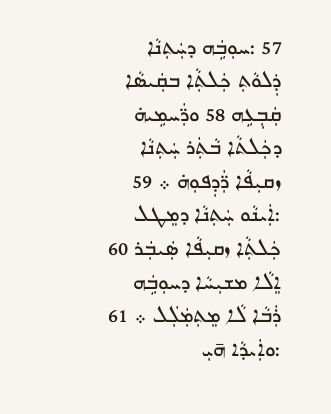57 :ܚܘܼܒܹܿܗ ܕܚܲܬܼܢܵܐ ܕܲܠܘܵܬܼ ܟܲܠܬܼܵܐ ܒܩܲܝܣܵܐ ܩܲܒܼ݂ܥܹܗ 58 ܘܪ̈ܲܚܡܹܝܗ̇ ܕܟܲܠܬܵܐ ܒܵܬܲܪ ܚܲܬܼܢܵܐ ܙܩܝܼܦܵܐ ܪ̈ܲܕܼܦܘܼܗ̇ ܀ 59 :ܐܲܝܢܵܘ ܚܲܬܼܢܵܐ ܕܡܸܛܠ ܟܲܠܬܼܵܐ ܙܩܝܼܦܵܐ ܣܲܝܒܲܪ 60 ܐܸܠܵܐ ܡܫܝܼܚܵܐ ܕܚܘܼܒܹܿܗ ܪܲܒܵܐ ܠܵܐ ܡܸܬܼܡܲܠܲܠ ܀ 61 :ܘܐܲܝܕܵܐ ܗ̄ܝܼ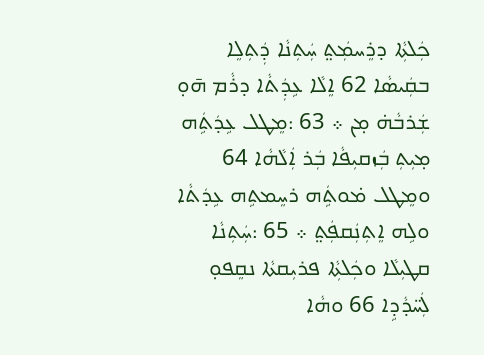ܟܲܠܬܼܵܐ ܕܪܸܚܡܲܬ̤ ܚܲܬܼܢܵܐ ܕܲܬܼܠܸܐ ܒܩܲܝܣܵܐ 62 ܐܸܠܵܐ ܥܹܕܲܬܵܐ ܕܪܵܡ ܗ̄ܘ̣ ܫܲܪܒܵܗ̇ ܡ̣ܢ ܀ 63 :ܡܸܛܠ ܥܹܕܿܬܹܿܗ ܡ̣ܝܼܬܼ ܒܲܙܩܝܼܦܵܐ ܒܲܪ ܐܲܠܵܗܵܐ 64 ܘܡܸܛܠ ܡ̇ܘܬܹܿܗ ܪܚܸܡܬܹܗ ܥܹܕܿܬܵܐ ܘܠܹܗ ܐܸܬܼܢܲܩܦܲܬ̤ ܀ 65 :ܚܲܬܼܢܵܐ ܩܛܝܼܠܵܐ ܘܟܲܠܬܼܵܐ ܦܪܝܼܩܬܵܐ ܢܩܸܦܘ̣ ܠܲܚ̈ܕܵܕܹܐ 66 ܘܗܵܐ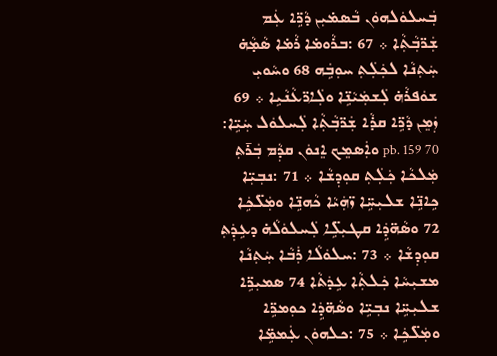ܒܲܚܠܘܿܠܗܘܿܢ ܒܵܣܡ̇ܝܼܢ ܕܵܪܹ̈ܐ ܥܲܡ ܫܲܪ̈ܒܼܵܬܼܵܐ ܀ 67 :ܒܪܵܘܡ̇ܐ ܪܵܡ̇ܐ ܣܵܡ̣ܵܗ̇ ܚܲܬܼܢܵܐ ܠܟܲܠܲܬܼ ܚܘܼܒܹܿܗ 68 ܘܚܵܘܝܼ ܫܘܿܦܪܵܗ̇ ܠܲܫܡܲܝܵܢܹ̈ܐ ܘܠܲܐܪ̈ܥܵܢܵܝܹܐ ܀ 69 ܙܲܡܸܢ ܕܵܪܹ̈ܐ ܩܪ̣ܵܐ ܫܲܪ̈ܒܼܵܬܼܵܐ ܠܲܚܠܘܿܠ ܚܲܝܹ̈ܐ: pb. 159 70 ܘܐܲܣܡܸܟ ܐܸܢܘܿܢ ܩܕܼܵܡ ܒܲܪ̄ܬܼ ܡܲܠܟܵܐ ܟܲܠܲܬܼ ܩܘܼܕܼܫܵܐ ܀ 71 :ܢܒܼܝܼ̈ܐ ܟܹܐܢܹ̈ܐ ܫܠܝܼܚܹ̈ܐ ܙ̈ܗܲܝܵܐ ܟܵܗܢܹ̈ܐ ܘܡܲܠ̈ܟܹܿܐ 72 ܘܣܵܗ̈ܕܹܿܐ ܩܛܝܼܠܹ̈ܐ ܠܲܚܠܘܿܠܵܗ̇ ܕܥܹܕܲܬܼ ܩܘܼܕܼܫܵܐ ܀ 73 :ܚܠܘܿܠܵܐ ܪܲܒܵܐ ܚܲܬܼܢܵܐ ܡܫܝܼܚܵܐ ܟܲܠܬܼܵܐ ܥܹܕܿܬܵܐ 74 ܣܡܝܼܪܹ̈ܐ ܫܠܝܼܚܹ̈ܐ ܢܒܼܝܹ̈ܐ ܘܣܵܗ̈ܕܹܿܐ ܟܘܼܡܪܹ̈ܐ ܘܡܲܠ̈ܟܹܿܐ ܀ 75 :ܟܠܗܘܿܢ ܥܲܡܡܹ̈ܐ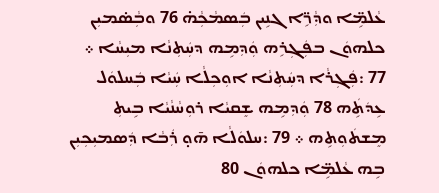ܥܵܠܡܹ̈ܐ ܘܕܼܵܪܹ̈ܐ ܓܢܹܝܢ ܒܲܣܡܵܟܼܵܗ̇ 76 ܘܒܼܵܣ̇ܡܝܼܢ ܟܠܗܘܿܢ ܒܦܲܓܼܪܹܗ ܘܲܕܼܡܹܗ ܕܚܲܬܼܢܵܐ ܡܝܼܚܵܐ ܀ 77 :ܦܲܓܼܪܵܐ ܕܚܲܬܼܢܵܐ ܐܘܼܟܼܠܵܐ ܚܲܝܵܐ ܒܲܚܠܘܿܠ ܥܹܕܿܬܹܿܗ 78 ܘܲܕܼܡܹܗ ܫܸܩܝܵܐ ܪܘܼܚܵܢܵܝܵܐ ܒܹܝܬܼ ܡܸܫܬܿܘܼܬܹܗ ܀ 79 :ܚܠܘܿܠܵܐ ܗ̄ܘ̣ ܪܲܒܵܐ ܕܲܣܡܝܼܟܼܝܼܢ ܒܹܗ ܥܵܠܡܹ̈ܐ ܟܠܗܘܿܢ 80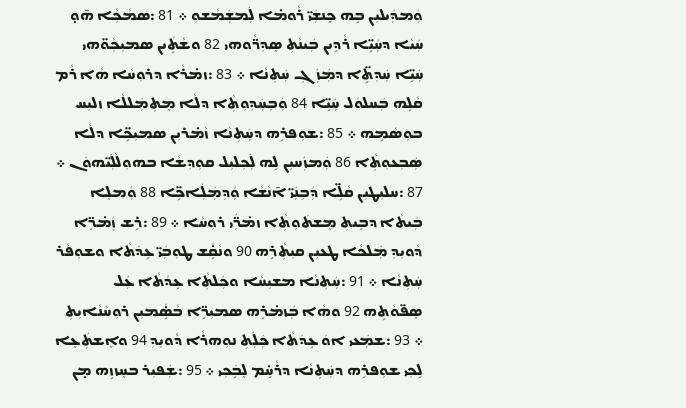ܘܲܡܕܲܝܠܝܼܢ ܒܹܗ ܟܸܢܫܲܝ̈ ܪܵܘܡ̇ܐ ܠܲܡܫܲܡܵܫܘܼ ܀ 81 :ܣܡܵܟܼܵܐ ܗ̄ܘ̣ ܚܲܝܵܐ ܕܚܲܝܹ̈ܐ ܪܵܕܹܝܢ ܒܲܝܢܵܬܼ ܣܸܕܼܪ̈ܵܘܗܝ 82 ܘܫܵܬܹܿܝܢ ܣܡܝܼܟܼܵܘ̈ܗܝ ܚܲܝܹ̈ܐ ܚܲܕܼܬܹ̈ܐ ܕܡܲܙܲܓܼ ܚܲܬܼܢܵܐ ܀ 83 :ܙܡ̇ܪܵܐ ܕܪܘܼܚܵܐ ܗܵܐ ܪܵܡ ܩܵܠܹܗ ܒܲܚܠܘܿܠ ܚܲܝܹ̈ܐ 84 ܘܲܒܼܚܲܕܼܘܼܬܼܵܐ ܕܠܵܐ ܡܸܬܼܡܲܠܠܵܐ ܙܠܝܼܚ ܒܘܼܣܵܡܹܗ ܀ 85 :ܫܘܼܦܪܹܗ ܕܚܲܬܼܢܵܐ ܙܵܡ̇ܪܝܼܢ ܣܡܝܼܟܹ̈ܐ ܕܠܵܐ ܣܲܒܼܥܘܼܬܼܵܐ 86 ܘܲܡܙܲܚܝܼܢ ܠܹܗ ܠܲܟܼܠܝܼܠ ܩܘܼܕܼܫܵܐ ܒܗܘܼܠܵܠܲܝ̈ܗܘܿܢ ܀ 87 :ܚܠܝܼܛܝܼܢ ܩܵܠܹ̈ܐ ܕܲܒܼܢܲܝ̈ ܐ̄ܢܵܫܵܐ ܘܲܕܼܡܲܠܲܐܟܹ̈ܐ 88 ܘܲܡܠܸܐ ܒܲܝܬܵܐ ܕܒܹܝܬܼ ܡܸܫܬܿܘܼܬܼܵܐ ܙܡ̇ܪ̈ܲܝ ܪܘܼܚܵܐ ܀ 89 :ܪܹܫ ܙܲܡ̇ܪܹ̈ܐ ܕܵܘܝܼܕܼ ܡܲܠܟܵܐ ܛܥܝܼܢ ܩܝܼܬܼܵܪܹܗ 90 ܘܢܵܩܹ̇ܿܫ ܛܘܼܒܲܝ̈ ܥܹܕܿܬܵܐ ܘܫܘܼܦܵܪ ܚܲܬܼܢܵܐ ܀ 91 :ܚܲܬܼܢܵܐ ܡܫܝܼܚܵܐ ܘܟܲܠܬܼܵܐ ܥܹܕܿܬܵܐ ܥܲܠ ܣܸܦ̈ܘܵܬܹܗ 92 ܘܗܵܐ ܒܲܙܡ̇ܪܹܗ ܣܡܝܼܪܹ̈ܐ ܒܵܣܹ̇ܿܡܝܼܢ ܪܘܼܚܵܢܵܐܝܼܬܼ ܀ 93 :ܫܡܲܥܝ ܐܘܿ ܥܹܕܿܬܵܐ ܟܲܠܲܬܼ ܢܘܼܗܪܵܐ ܕܵܘܝܼܕܼ 94 ܘܐܸܫܬܲܥܸܐ ܠܹܟܼܝ ܫܘܼܦܪܹܗ ܕܚܲܬܼܢܵܐ ܕܪܵܚܹ̇ܡ ܠܸܒܹܿܟܼܝ ܀ 95 :ܫܲܦܝܼܪ ܒܚܸܙܙܹܗ ܡ̣ܢ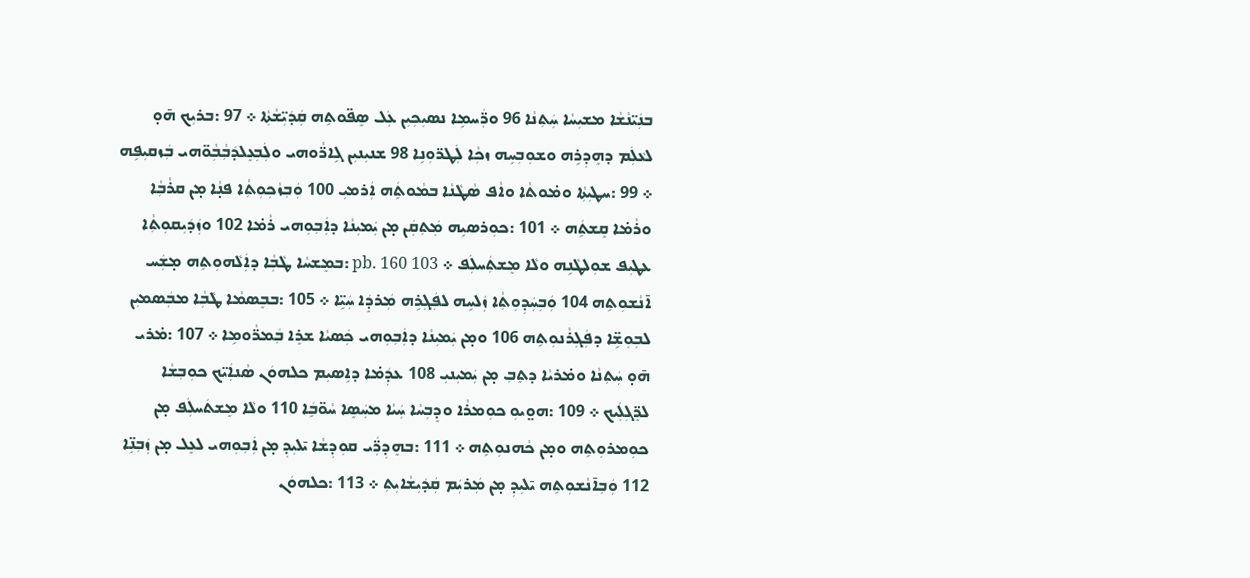ܒܢܲܝ̈ܢܵܫܵܐ ܡܫܝܼܚܵܐ ܚܲܬܼܢܵܐ 96 ܘܪ̈ܲܚܡܹܐ ܢܣܝܼܟܼܝܼܢ ܥܲܠ ܣܸܦ̈ܘܬܹܗ ܩܲܕܿܝܼ̈ܫܵܬܼܵܐ ܀ 97 :ܒܪܝܼܟ ܗ̄ܘ̣ ܠܥܵܠܲܡ ܕܗܸܕܼܪܹܗ ܘܫܘܼܒܼܚܹܗ ܙܟܼܵܐ ܠܲܛܪ̈ܘܼܢܹܐ 98 ܫܢܝܼܢܝܼܢ ܓܹܐܪ̈ܵܘܗܝ ܘܠܲܒܼܥܸܠܕܿܒܼܵܒܼܵܘ̈ܗܝ ܒܲܙܩܝܼܦܹܗ ܀ 99 :ܚܛܝܼܬܼܵܐ ܘܡ̇ܘܬܵܐ ܘܐܵܦ ܣܵܛܵܢܵܐ ܒܡܵܘܬܹܿܗ ܐܲܪܡܝܼ 100 ܘܲܒܼܙܵܟܼܘܼܬܼܵܐ ܦܢ̣ܵܐ ܡ̣ܢ ܩܪܵܒܼܵܐ ܘܪܵܡ̇ܐ ܩܸܫܬܹܿܗ ܀ 101 :ܟܘܼܪܣܝܹܗ ܡܲܬܼܩܲܢ ܡ̣ܢ ܝܲܡܝܼܢܵܐ ܕܐܲܒܼܘܼܗܝ ܪܵܡ̇ܐ 102 ܘܙܲܕܿܝܼܩܘܼܬܼܵܐ ܥܛܝܼܦ ܫܘܼܠܛܵܢܹܗ ܘܠܵܐ ܡܸܫܬܲܚܠܲܦ ܀ pb. 160 103 :ܒܡܸܫܚܵܐ ܛܵܒܼܵܐ ܕܐܲܠܵܗܘܼܬܹܗ ܡ̣ܫܲܚ ܐ̄ܢܵܫܘܼܬܹܗ 104 ܘܲܒܼܚܲܕܼܘܼܬܼܵܐ ܙܲܠܚܹܗ ܠܦܲܓܼܪܹܗ ܡܲܪܕܸܿܐ ܚܲܝܹ̈ܐ ܀ 105 :ܒܒܸܣܡܵܐ ܛܵܒܼܵܐ ܡܒܲܣܡܝܼܢ ܠܒܼܘܼܫܹ̈ܐ ܕܦܲܓܼܪܵܢܘܼܬܹܗ 106 ܘܡ̣ܢ ܝܲܡܝܼܢܵܐ ܕܐܲܒܼܘܼܗܝ ܟܲܣܝܵܐ ܫܪܸܐ ܒܲܡܪ̈ܵܘܡܹܐ ܀ 107 :ܡ̇ܪܝ ܗ̄ܘ̣ ܚܲܬܼܢܵܐ ܘܡ̇ܪܝܵܐ ܕܬܸܒܼ ܡ̣ܢ ܝܲܡܝܼܢܝܼ 108 ܥܕܲܡ̇ܐ ܕܐܹܣܝܼܡ ܟܠܗܘܿܢ ܣܵܢܐܲܝ̈ܟ ܟܘܼܒܼܫܵܐ ܠܪܸ̈ܓܼܠܲܝܟ ܀ 109 :ܗܘ̤ܝܘܼ ܟܘܼܡܪܵܐ ܘܕܸܒܼܚܵܐ ܚܲܝܵܐ ܡܚܲܣܸܐ ܚܵܘ̈ܒܹܿܐ 110 ܘܠܵܐ ܡܸܫܬܿܚܠܲܦ ܡ̣ܢ ܟܘܼܡܪܘܼܬܹܗ ܘܡ̣ܢ ܟܵܗܢܘܼܬܹܗ ܀ 111 :ܒܗܸܕܼܪ̈ܲܝ ܩܘܼܕܼܫܵܐ ܝ̄ܠܝܼܕܼ ܡ̣ܢ ܐܲܒܼܘܼܗܝ ܠܥܸܠ ܡ̣ܢ ܙܲܒܼܢܹ̈ܐ 112 ܘܲܒܼܐ̄ܢܵܫܘܼܬܹܗ ܝ̄ܠܝܼܕܼ ܡ̣ܢ ܡܲܪܝܲܡ ܩܲܕܿܝܼܫܵܐܝܼܬܼ ܀ 113 :ܟܠܗܘܿܢ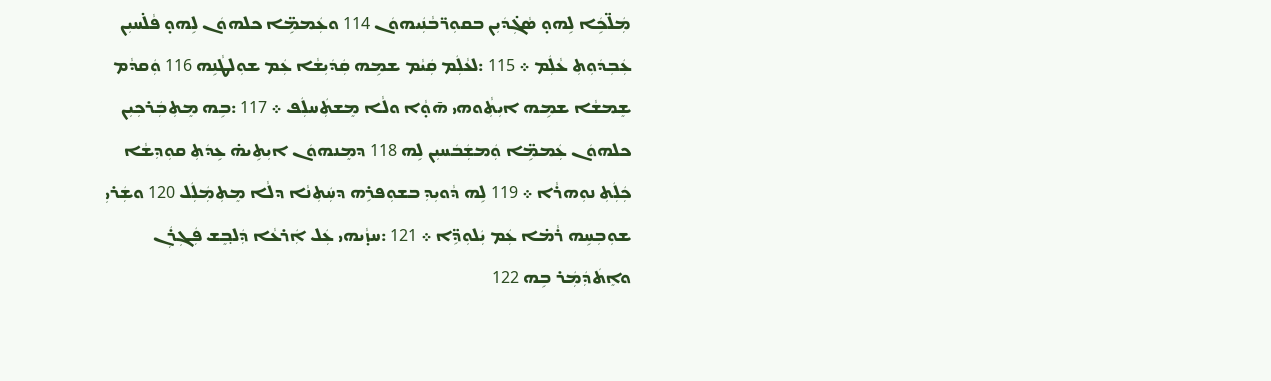ܡܲܠ̈ܟܹܿܐ ܠܹܗܘ̣ ܣܵܓܼ̇ܕܿܝܼܢ ܒܩܘܼܪ̈ܒܵܢܲܝܗܘܿܢ 114 ܘܥܲܡܡܹ̈ܐ ܟܠܗܘܿܢ ܠܹܗܘ̣ ܦܵܠ̇ܚܝܼܢ ܥܲܒܼܕܿܘܼܬܼ ܥܵܠܲܡ ܀ 115 :ܠܥܵܠܲܡ ܩܲܝܵܡ ܫܡܹܗ ܩܲܕܿܝܼܫܵܐ ܥܲܡ ܫܘܼܠܛܵܢܹܗ 116 ܘܲܩܕܵܡ ܫܸܡܫܵܐ ܫܡܹܗ ܐܝܼܬܼܵܘܗܝ ܗ̄ܘ̣ܵܐ ܘܠܵܐ ܡܸܫܬܲܚܠܲܦ ܀ 117 :ܒܹܗ ܡܸܬܼܒܲܪܟܼܝܼܢ ܟܠܗܘܿܢ ܥܲܡܡܹ̈ܐ ܘܲܡܫܲܒܿܚܝܼܢ ܠܹܗ 118 ܕܡܸܢܗܘܿܢ ܐܝܼܬܹܝܗ̇ ܥܹܕܿܬܼ ܩܘܼܕܼܫܵܐ ܟܲܠܲܬܼ ܢܘܼܗܪܵܐ ܀ 119 ܠܹܗ ܕܵܘܝܼܕܼ ܒܫܘܼܦܪܹܗ ܕܚܲܬܼܢܵܐ ܕܠܵܐ ܡܸܬܼܡܲܠܲܠ 120 ܘܫܲܪܝܼ ܫܘܼܒܼܚܹܗ ܪܵܡ̇ܐ ܥܲܡ ܝܲܠܘܼܕܹ̈ܐ ܀ 121 :ܚܙ̣ܵܝܗܝ ܥܲܠ ܐܲܪܥܵܐ ܕܲܠܒܸ݂ܫ ܦܲܓܼܪܲܢ ܘܐܸܬܿܕܲܡܲܪ ܒܹܗ 122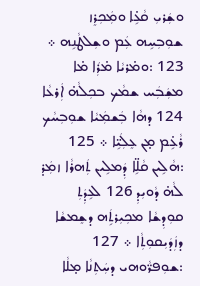ܘܫܲܪܝܼ ܩܵܥܹ̇ܐ ܘܡܲܟܼܪܸܙ ܫܘܼܒܼܚܹܗ ܥܲܡ ܘܫܼܠܛܵܢܹܗ ܀ 123 :ܘܡ̇ܪܝܵܐ ܡ̇ܪܲܐ ܡ̇ܐ ܡܫܲܒܲܚ ܫܡܵܟ ܒܟܼܠܵܗ̇ ܐܲܪܥܵܐ 124 ܕܗܵܐ ܒܲܫܡܲܝܵܐ ܫܘܼܒܼܚܵܟ ܪܵܥܹ̇ܡ ܡ̣ܢ ܥܸܠܲܝܹ̈ܐ ܀ 125 :ܗܵܠܹܝܢ ܩܵܠܹ̈ܐ ܕܲܡܠܹܝܢ ܬܲܗܪܵܐ ܙܡܲܪ̣ ܠܵܗ̇ ܕܵܘܝܼܕܼ 126 ܠܥܹܕܲܬܼ ܩܘܼܕܼܫܵܐ ܡܟܼܝܼܪܬܹܿܗ ܕܫܸܡܫܵܐ ܕܙܲܕܿܝܼܩܘܼܬܼܵܐ ܀ 127 :ܫܘܼܦܪ̈ܵܘܗܝ ܕܚܲܬܼܢܵܐ ܡ̣ܠܵܐ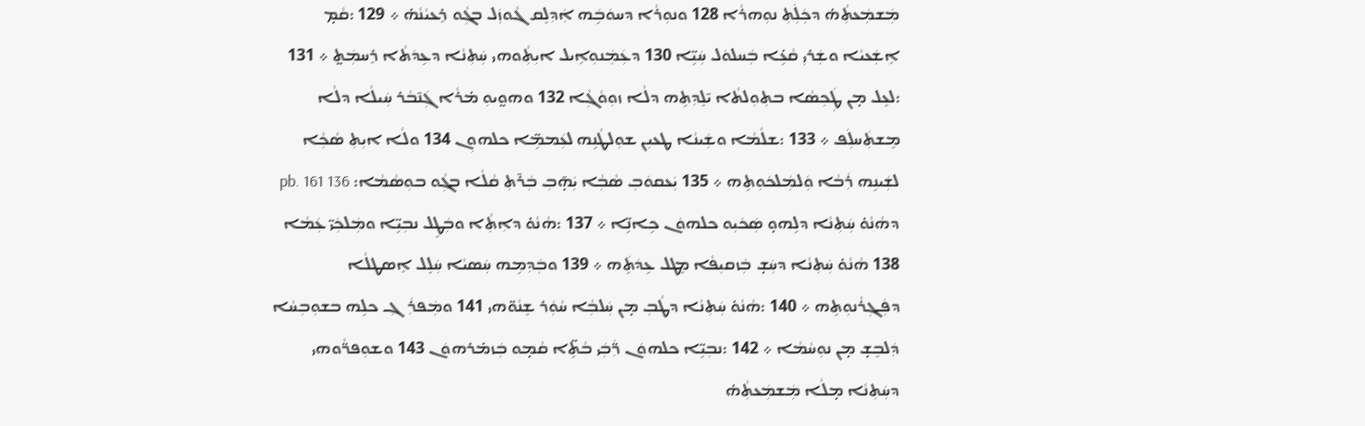ܡܲܫܡܲܥܬܼܵܗ̇ ܕܟܲܠܲܬܼ ܢܘܼܗܪܵܐ 128 ܘܢܘܼܪܵܐ ܕܚܘܿܒܹܿܗ ܐܲܕܼܠܸܩ ܓܵܘܙܲܠ ܒܓܼܵܘ ܪܸܥܝܵܢܵܗ̇ ܀ 129 :ܩܵܡ̣ ܐܹܫܲܥܝܵܐ ܘܫܲܪܝܼ ܩܵܥܹ̇ܐ ܒܲܚܠܘܿܠ ܚܲܝܹ̈ܐ 130 ܕܥܲܡܲܢܘܼܐܹܝܠ ܐܝܼܬܼܵܘܗܝ ܚܲܬܼܢܵܐ ܕܥܹܕܿܬܵܐ ܪܸܚܡܲܬ̤ ܀ 131 :ܠܥܸܠ ܡ̣ܢ ܛܲܟܼܣܵܐ ܒܬܼܘܼܠܬܵܐ ܝ̄ܠܸܕܼܬܹܗ ܕܠܵܐ ܙܘܼܘܵܓܼܵܐ 132 ܘܗܘ̤ܝܘܼ ܡ̇ܪܵܐ ܓܲܢ̄ܒܵܪ ܚܲܝܠܵܐ ܕܠܵܐ ܡܸܫܬܲܚܠܲܦ ܀ 133 :ܫܠܵܡܵܐ ܘܫܲܝܢܵܐ ܛܥܝܼܢ ܫܘܼܠܛܵܢܹܗ ܠܥܲܡܡܹ̈ܐ ܟܠܗܘܼܢ 134 ܘܠܵܐ ܐܝܼܬܼ ܣܵܟܼܵܐ ܠܫܲܝܢܹܗ ܪܲܒܵܐ ܘܲܠܡܲܠܟܿܘܼܬܹܗ ܀ 135 ܝܲܥܩܘܿܒܼ ܣܵܒܼܵܐ ܝܲܗ̣̄ܒܼ ܒܲܪ̄ܬܼ ܩܵܠܵܐ ܒܓܼܵܘ ܒܘܼܣܵܡܵܐ: pb. 161 136 ܕܗܵܢܵܘ̇ ܚܲܬܼܢܵܐ ܕܠܹܗܘ̣ ܣܲܟܿܝܼܘ ܟܠܗܘܿܢ ܟܹܐܢܹ̈ܐ ܀ 137 :ܗܵܢܵܘ̇ ܕܐܼܬܼܵܐ ܘܒܲܛܸܠ ܢܒܼܝܹ̈ܐ ܘܡܲܠܟܲܝ̈ ܥܲܡܵܐ 138 ܗܵܢܵܘ̇ ܚܲܬܼܢܵܐ ܕܚܲܫ̣ ܒܲܙܩܝܼܦܵܐ ܡܸܛܠ ܥܹܕܿܬܹܿܗ ܀ 139 ܘܒܲܕܼܡܹܗ ܚܲܣܝܵܐ ܚܲܠܸܠ ܐܸܣܛܠܵܐ ܕܦܲܓܼܪܵܢܘܼܬܹܗ ܀ 140 :ܗܵܢܵܘ̇ ܚܲܬܼܢܵܐ ܕܛܵܒܼ ܡ̣ܢ ܚܲܠܒܼܵܐ ܚܵܘܲܪ ܫܸܢܵܘ̈ܗܝ 141 ܘܡܲܦܪܲܓܼ ܟܠܹܗ ܒܫܘܼܒܼܚܵܐ ܕܲܠܒܸܫ̣ ܡ̣ܢ ܢܘܼܚܵܡܵܐ ܀ 142 :ܢܒܼܝܹ̈ܐ ܟܠܗܘܿܢ ܪ̈ܲܒܲܝ ܒܵܬܹ̈ܐ ܩܵܡ̣ܘ ܒܲܙܡ̇ܪܗܘܿܢ 143 ܘܫܘܼܦܪ̈ܵܘܗܝ ܕܚܲܬܼܢܵܐ ܡ̣ܠܵܐ ܡܲܫܡܲܥܬܼܵܗ̇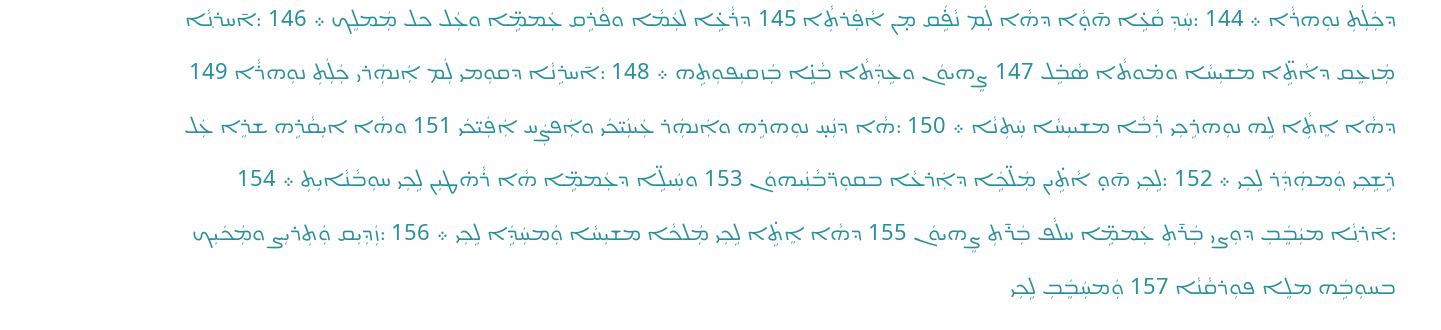ܕܟܲܠܲܬܼ ܢܘܼܗܪܵܐ ܀ 144 :ܚܲܕܼ ܩܵܥܹ̇ܐ ܗ̄ܘ̣ܵܐ ܕܗܵܐ ܠܲܡ ܢܵܦܹ̇ܿܩ ܡ̣ܢ ܐܵܦܲܪܬܼܵܐ 145 ܕܪܵܥܹ̇ܐ ܠܥܲܡܵܐ ܘܦܵܪܹܩ ܥܲܡܡܹ̈ܐ ܘܥܲܠ ܟܠ ܡܲܡܠܸܟ ܀ 146 :ܐ̄ܚܪ݂ܢܵܐ ܡܲܙܥܸܩ ܕܐܵܬܹ̈ܐ ܡܫܝܼܚܵܐ ܘܡ̇ܘܬܵܐ ܣܵܒܹ̇ܠ 147 ܨܸܗܝܘܿܢ ܘܥܹܕܲܬܵܐ ܒܵܢܹ̇ܐ ܒܲܙܩܝܼܦܘܼܬܹܗ ܀ 148 :ܐ̄ܚܪܹܢܵܐ ܕܩܘܼܡܝ ܠܲܡ ܐܲܢܗܲܪܝ ܟܲܠܲܬܼ ܢܘܼܗܪܵܐ 149 ܕܗܵܐ ܐܸܬܼܵܐ ܠܹܗ ܢܘܼܗܪܹܟܼܝ ܪܲܒܵܐ ܡܫܝܝܼܚܵܐ ܚܲܬܼܢܵܐ ܀ 150 :ܗܵܐ ܕܢܲܚ̣ ܢܘܼܗܪܹܗ ܘܐܲܢܗܲܪ ܥܲܝܢܲܝ̈ܟܿܝ ܘܐܲܦܨܲܚ ܐܲܦܲܝ̈ܟܿܝ 151 ܘܗܵܐ ܐܝܼܩܵܪܹܗ ܫܪܸܐ ܥܲܠ ܪܹܫܹܟܼܝ ܘܲܡܗܲܕܲܪ ܠܹܟܼܝ ܀ 152 :ܠܹܟܼܝ ܗ̄ܘ̣ ܐܵܬܹ̇ܝܢ ܡܲܠ̈ܟܹܿܐ ܕܐܲܪܥܵܐ ܒܩܘܼܪ̈ܒܵܢܲܝܗܘܿܢ 153 ܘܚܲܝܠܹ̈ܐ ܕܥܲܡܡܹ̈ܐ ܗܵܐ ܪܵܗ̇ܛܝܼܢ ܠܹܟܼܝ ܚܘܼܒܵܢܵܐܝܼܬܼ ܀ 154 :ܐ̄ܪ݂ܢܵܐ ܡܝܲܒܸܿܒܼ ܕܘܼܨܝ ܒܲܪ̄ܬܼ ܥܲܡܡܹ̈ܐ ܚܠܵܦ ܒܲܪ̄ܬܼ ܨܸܗܝܘܿܢ 155 ܕܗܵܐ ܐܸܬܹ̇ܐ ܠܹܟܼܝ ܡܲܠܟܵܐ ܡܫܝܼܚܵܐ ܘܲܡܚܲܕܹܿܐ ܠܹܟܼܝ ܀ 156 :ܙܲܕܼܝܼܩ ܘܲܬܼܪܝܼܨ ܘܡܲܟܿܝܼܟ ܒܚܘܼܒܹܿܗ ܡܠܸܐ ܦܘܼܪܩܵܢܵܐ 157 ܘܲܡܚܲܒܸܿܒܼ ܠܹܟܼܝ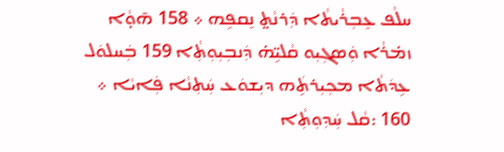ܚܠܵܦ ܥܸܒܼܪܵܝܬܵܐ ܕܲܪܢܵܬ̤ ܢܸܩܦܹܗ ܀ 158 ܗ̄ܘ̣ܵܐ ܙܡ̇ܪܵܐ ܘܲܣܓܼܝܼܘ ܩܵܠܝܹ̈ܗ̇ ܕܲܢܒܼܝܼܘܼܬܼܵܐ 159 ܒܲܚܠܘܿܠ ܥܹܕܿܬܵܐ ܡܟܼܝܼܪܬܹܿܗ ܕܝܼܫܘܿܥ ܚܲܬܼܢܵܐ ܦܲܐܝܵܐ ܀ 160 :ܩܵܠ ܚܲܕܼܘܼܬܼܵܐ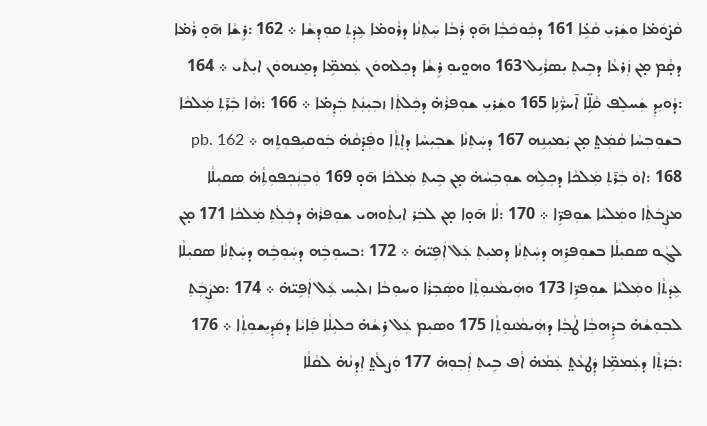ܩܵܨ̇ܘܿܡ̇ܐ ܘܫܲܪܝܼ ܩܵܥܹ̇ܐ 161 ܕܟܼܵܘܟܿܒܼܵܐ ܗ̄ܘ̣ ܪܲܒܵܐ ܚܲܬܼܢܵܐ ܕܪܵܘܡ̇ܐ ܥܹܕܲܬܼ ܩܘܼܕܼܫܵܐ ܀ 162 :ܪܹܫܵܐ ܗ̄ܘ̣ ܪܵܡ̇ܐ ܕܩ̣ܵܡ ܡ̣ܢ ܙܲܪܥܵܐ ܕܒܹܝܬܼ ܝܼܣܪܵܝܹܠ 163 ܘܗܘ̤ܝܘܼ ܪܹܫܵܐ ܕܟܼܠܗܘܿܢ ܥܲܡܡܹ̈ܐ ܕܡܸܢܗܘܿܢ ܐܝܼܬܿܝ ܀ 164 :ܕܵܘܝܼܕܼ ܫܲܚܠܸܦ ܩܵܠܹ̈ܐ ܐ̄ܚܪ̈ܵܢܹܐ 165 ܘܫܲܪܝܼ ܫܘܼܦܪܵܗ̇ ܕܟܲܠܬܼܵܐ ܙܒܼܝܼܢܲܬܼ ܒܲܕܼܡ̇ܐ ܀ 166 :ܗܵܐ ܒܲܪ̄ܬܼ ܡܲܠܟܵܐ ܒܫܘܼܒܼܚܵܐ ܩܵܡܲܬ̤ ܡ̣ܢ ܝܲܡܝܼܢܹܗ 167 ܕܚܲܬܼܢܵܐ ܫܒܼܝܼܚܵܐ ܕܐܸܬܼܵܐ ܘܦܲܪ̣ܩܵܗ̇ ܒܲܘܩܝܼܦܘܼܬܹܗ ܀ pb. 162 168 :ܐܘܿ ܒܲܪ̄ܬܼ ܡܲܠܟܵܐ ܕܟܼܠܹܗ ܫܘܼܒܼܚܵܗ̇ ܡ̣ܢ ܒܹܝܬܼ ܡܲܠܟܵܐ ܗ̄ܘ̣ 169 ܘܲܒܼܢܲܟܼܦܘܼܬܼܵܗ̇ ܣܩܝܼܠܵܐ ܡܨܲܒܿܬܼܵܐ ܘܡܲܠܝܵܐ ܫܘܼܦܪܹ̈ܐ ܀ 170 :ܠܵܐ ܗ̄ܘ̣ܐ ܡ̣ܢ ܠܒܲܪ ܐܝܼܬܼܵܘܗܝ ܫܘܼܦܪܵܗ̇ ܕܟܲܠܲܬܼ ܡܲܠܟܵܐ 171 ܡ̣ܢ ܠܓܼܵܘ ܣܩܝܼܠܵܐ ܒܫܘܼܦܪܹܗ ܕܚܲܬܼܢܵܐ ܕܡܝܼܬܼ ܥܲܠ ܐܲܦܹܝ̈ܗ̇ ܀ 172 :ܒܚܘܼܒܹܿܗ ܕܚܲܘܼܒܹܿܗ ܕܚܲܬܼܢܵܐ ܣܩܝܼܠܵܐ ܥܹܕܿܬܵܐ ܘܡܲܠܝܵܐ ܫܘܼܦܪܹ̈ܐ 173 ܘܗܲܝܡܵܢܘܼܬܼܵܐ ܘܣܲܒܼܪܵܐ ܘܚܘܼܒܵܐ ܙܠܝܼܚ ܥܲܠ ܐܲܦܹܝ̈ܗ̇ ܀ 174 :ܡܨܲܒܲܬܼ ܠܒܼܘܼܫܵܗ̇ ܒܕܹܿܗܒܼܵܐ ܛܵܒܼܵܐ ܕܗܲܝܡܵܢܘܼܬܼܵܐ 175 ܘܣܝܼܡ ܥܲܠ ܪܹܫܵܗ̇ ܟܠܝܼܠܵܐ ܦܲܐܝܵܐ ܕܩܲܕܼܝܼܫܘܼܬܼܵܐ ܀ 176 :ܒܲܪܬܼܵܐ ܕܥܲܡܡܹ̈ܐ ܕܲܛܥܵܬ̤ ܥܲܡܵܗ̇ ܐܵܦ ܒܹܝܬܼ ܐܲܒܼܘܼܗ̇ 177 ܘܲܨܠܵܬ̤ ܐܼܕܼܢܵܗ̇ ܠܩܵܠܵܐ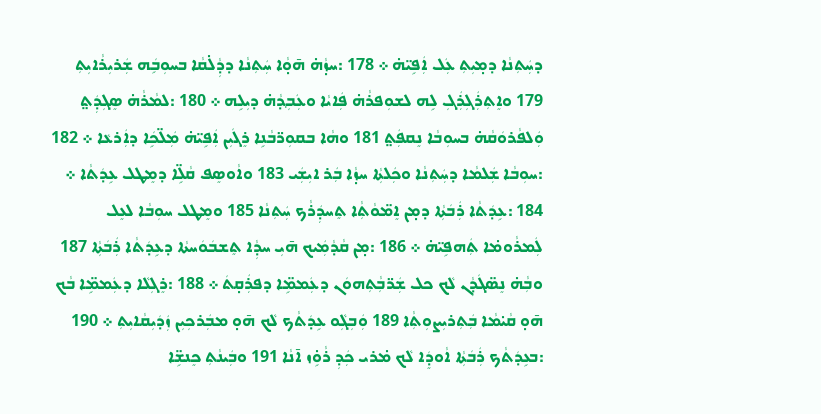ܕܚܲܬܼܢܵܐ ܕܡ̣ܝܼܬܼ ܥܲܠ ܐܲܦܹܝ̈ܗ̇ ܀ 178 :ܚܙ̣ܵܗ̇ ܗ̄ܘ̣ܵܐ ܚܲܬܼܢܵܐ ܕܕܼܵܠ̇ܩܵܐ ܒܚܘܼܒܹܿܗ ܫܲܪܝܼܪܵܐܝܼܬܼ 179 ܘܐܸܬܼܪܲܓܼܪܲܓܼ ܠܹܗ ܠܫܘܼܦܪܵܗ̇ ܦܲܐܝܵܐ ܘܥܲܒܼ݂ܕܵܗ̇ ܕܝܼܠܹܗ ܀ 180 :ܠܡܵܪܵܗ̇ ܣܸܓܼܕܲܬ̤ ܘܲܠܦܵܪܘܿܩܵܗ̇ ܒܚܘܼܒܵܐ ܢܸܩܦܲܬ̤ 181 ܘܗܵܐ ܒܩܘܼܪ̈ܒܵܢܹܐ ܪܸܓܿܝܼܢ ܐܲܦܹܝ̈ܗ̇ ܡܲܠ̈ܟܹܿܐ ܕܐܲܪܥܵܐ ܀ 182 :ܚܘܼܒܵܐ ܫܲܠܡܵܐ ܕܚܲܬܼܢܵܐ ܘܟܲܠܬܼܵܐ ܚܙ̣ܵܐ ܒܲܪ ܐܝܼܫܲܝ 183 ܘܐܵܘܣܸܦ ܩܵܠܹ̈ܐ ܕܡܸܛܠ ܥܹܕܿܬܵܐ ܀ 184 :ܥܹܕܿܬܵܐ ܪܲܒܿܬܼܵܐ ܕܡ̣ܢ ܐܸܡ̈ܘܵܬܼܵܐ ܬܸܚܕܲܪܵܟ ܚܲܬܼܢܵܐ 185 ܘܡܸܛܠ ܚܘܼܒܵܐ ܠܥܸܠ ܠܲܡܪܵܘܡ̇ܐ ܬܲܗܦܹܝ̈ܗ̇ ܀ 186 :ܡ̣ܢ ܩܵܕܵܡܲܝܟ ܗ̄ܝܼ ܚܕܼܵܐ ܬܸܫܒܿܘܿܚܬܵܐ ܕܥܹܕܿܬܵܐ ܪܲܒܿܬܼܵܐ 187 ܘܒܼܵܗ̇ ܢܸܣ̈ܓܿܕܼܵܢ ܠܵܟ ܟܠ ܫܲܪ̈ܒܼܵܬܼܗܘܿܢ ܕܥܲܡܡܹ̈ܐ ܕܦܪܲܩ̣ܬܿ ܀ 188 :ܪܸܓܼܠܵܐ ܕܥܲܡܡܹ̈ܐ ܒܵܟ ܗ̄ܘ̣ ܩܵܝ̇ܡܵܐ ܒܲܬܼܪܝܼܨܘܼܬܼܵܐ 189 ܘܲܒܼܓܼܵܘ ܥܹܕܿܬܵܟ ܠܵܟ ܗ̄ܘ̣ ܡܒܲܪܟܼܝܼܢ ܙܲܕܿܝܼܩܵܐܝܼܬܼ ܀ 190 :ܒܥܹܕܿܬܵܟ ܪܲܒܿܬܼܵܐ ܐܵܘܕܸܿܐ ܠܵܟ ܡ̇ܪܝ ܟܲܕܼ ܪܵܘܹ̇ܙ ܐ̄ܢܵܐ 191 ܘܒܲܝܢܵܬܼ ܟܸܢܫܹ̈ܐ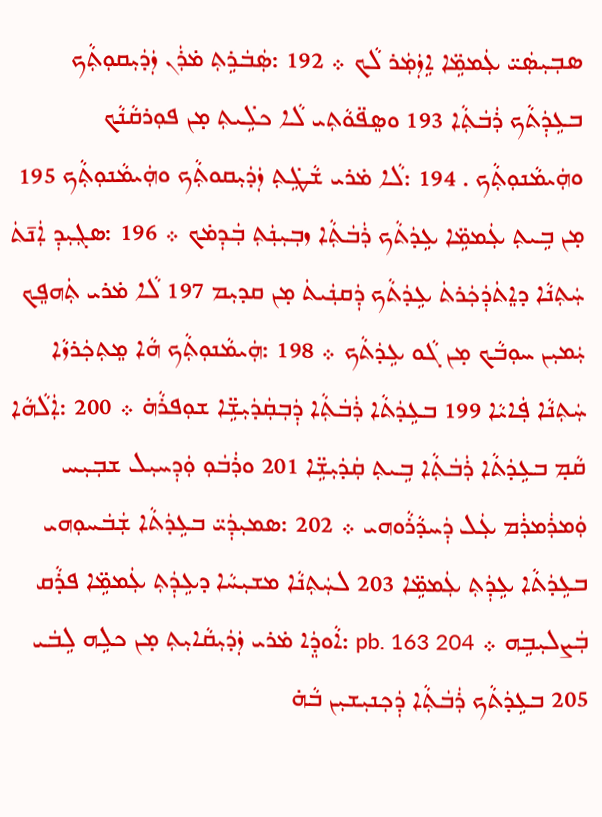ܣܒܼܝܼܣܲܝ̈ ܥܲܡܡܹ̈ܐ ܐܹܙܲܡܲܪ ܠܵܟ ܀ 192 :ܣܲܒܿܪܹܬܼ ܡ̇ܪܲܢ ܙܲܕܿܝܼܩܘܼܬܼܵܟ ܒܥܹܕܼܿܬܵܟ ܪܲܒܿܬܼܵܐ 193 ܘܣܸܦ̈ܘܵܬܼܝ ܠܵܐ ܟܠܹ̇ܝܬܼ ܡ̣ܢ ܦܘܼܪܩܵܢܵܟ ܘܗܲܝܡܵܢܘܼܬܼܵܟ . 194 :ܠܵܐ ܡ̇ܪܝ ܫܵܛܹ̇ܬܼ ܙܲܕܿܝܼܩܘܬܼܵܟ ܘܗܲܝܡܵܢܘܼܬܼܵܟ 195 ܡ̣ܢ ܒܹܝܬܼ ܥܲܡܡܹ̈ܐ ܥܹܕܿܬܵܟ ܪܲܒܿܬܼܵܐ ܙܒܼܝܼܢܲܬܼ ܒܲܕܼܡ̇ܟ ܀ 196 :ܣܓܼܝܼܕܼ ܐܲܢ̄ܬܿ ܚܲܬܼܢܵܐ ܕܐܸܬܿܕܲܟܲܪܬܿ ܥܹܕܿܬܵܟ ܕܲܩܢܲܝܬܿ ܡ̣ܢ ܩܕܝܼܡ 197 ܠܵܐ ܡ̇ܪܝ ܬܲܗܦܸܟ ܝܲܡܝܼܢ ܚܘܼܒܵܟ ܡ̣ܢ ܓܵܘ ܥܹܕܿܬܵܟ ܀ 198 :ܗܲܝܡܵܢܘܼܬܼܵܟ ܗܵܐ ܡܸܬܼܟܲܪܙܵܐ ܚܲܬܼܢܵܐ ܦܲܐܝܵܐ 199 ܒܥܹܕܿܬܵܐ ܪܲܒܿܬܼܵܐ ܕܲܒܼܩܲܕܿܝܼܫܹ̈ܐ ܫܘܼܦܪܵܗ̇ ܀ 200 :ܐܲܠܵܗܵܐ ܩܵܡ̣ ܒܥܹܕܿܬܵܐ ܪܲܒܿܬܼܵܐ ܒܹܝܬܼ ܩܲܕܿܝܼܫܹ̈ܐ 201 ܘܪܲܒܿܘܼ ܘܲܕܼܚܝܼܠ ܫܒܼܝܼܚ ܘܲܡܪܲܡܪܲܡ ܥܲܠ ܕܲܚܕܵܪܵܘܗܝ ܀ 202 :ܣܡܝܼܕܲܝ̈ ܒܥܹܕܿܬܵܐ ܫܲܒܿܚܘܼܗܝ ܒܥܹܕܿܬܵܐ ܥܹܕܲܬܼ ܥܲܡܡܹ̈ܐ 203 ܠܚܲܬܼܢܵܐ ܡܫܝܼܚܵܐ ܕܥܹܕܲܬܼ ܥܲܡܡܹ̈ܐ ܦܪ̣ܵܩ ܒܲܨܠܝܼܒܹܗ ܀ pb. 163 204 :ܐܵܘܕܸܿܐ ܡ̇ܪܝ ܙܲܕܿܝܼܩܵܐܝܼܬܼ ܡ̣ܢ ܟܠܹܗ ܠܹܒܿܝ 205 ܒܥܹܕܿܬܵܟ ܪܲܒܿܬܼܵܐ ܕܲܟܼܢܝܼܫܝܼܢ ܒܵܗ̇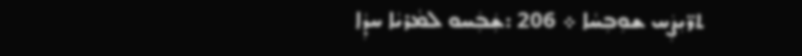ܬܪ̈ܝܼܨܲܚ ܫܘܼܒܼܚܵܐ ܀ 206 :ܫܲܒܲܚܘ ܠܡܵܪܝܵܐ ܚܕܼܵܐ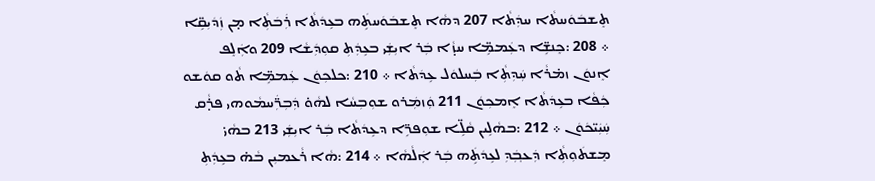ܬܸܫܒܿܘܿܚܬܵܐ ܚܕܲܬܵܐ 207 ܕܗܵܐ ܬܸܫܒܿܘܿܚܬܹܿܗ ܒܥܹܕܿܬܵܐ ܪܲܒܿܬܼܵܐ ܡ̣ܢ ܙܲܕܿܝܼܩܹ̈ܐ ܀ 208 :ܟܸܢܫܹ̈ܐ ܕܥܲܡܡܹ̈ܐ ܚܙ̣ܵܐ ܒܲܪ ܐܝܼܫܲܝ ܒܥܹܕܲܬܼ ܩܘܼܕܼܿܫܵܐ 209 ܘܐܲܠܸܦ ܐܸܢܘܿܢ ܙܡ̇ܪܵܐ ܚܲܕܼܬܼܵܐ ܒܲܚܠܘܿܠ ܥܹܕܿܬܵܐ ܀ 210 :ܟܠܟܼܘܿܢ ܥܲܡܡܹ̈ܐ ܬܵܘ ܩܘܿܫܘ ܟܲܦܵܐ ܒܥܹܕܿܬܵܐ ܐܸܡܟܼܘܿܢ 211 ܘܲܙܡܲܪܘ ܫܘܼܒܼܚܵܐ ܠܗܵܘ̇ ܕܲܒܼܪ̈ܲܚܡܵܘܗܝ ܦܪ̣ܵܩ ܚܲܝܲܝ̈ܟܿܘܿܢ ܀ 212 :ܒܗܵܠܹܝܢ ܩܵܠܹ̈ܐ ܫܘܼܦܪܹ̈ܐ ܕܥܹܕܿܬܵܐ ܒܲܪ ܐܝܼܫܲܝ 213 ܒܗܵܝ̇ ܡܸܫܬܿܘܼܬܼܵܐ ܕܲܥܒ݂ܲܕܼ ܠܥܹܕܿܬܹܿܗ ܒܲܪ ܐܲܠܵܗܵܐ ܀ 214 :ܗܵܐ ܪܵܥܡܝܼܢ ܒܵܗ̇ ܒܥܹܕܲܬܼ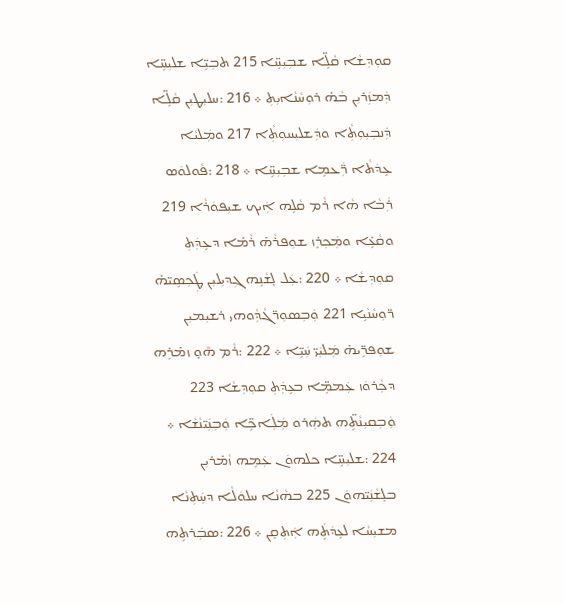ܩܘܼܕܼܫܵܐ ܩܵܠܹ̈ܐ ܫܒܼܝܼܚܹ̈ܐ 215 ܬܒܼܝܹ̈ܐ ܫܠܝܼܚܹ̈ܐ ܕܲܡܙܲܪܝܼܢ ܒܵܗ̇ ܪܘܼܚܵܢܵܐܝܼܬܼ ܀ 216 :ܚܠܝܼܛܝܼܢ ܩܵܠܹ̈ܐ ܕܲܢܒܼܝܼܘܼܬܼܵܐ ܘܕܲܫܠܝܼܚܘܼܬܼܵܐ 217 ܘܡܲܠܝܵܐ ܥܹܕܿܬܵܐ ܪ̈ܲܥܡܹܐ ܫܒܼܝܼܚܹ̈ܐ ܀ 218 :ܦܵܘܠܘܿܣ ܪܲܒܵܐ ܗܵܐ ܪܵܡ ܩܵܠܹܗ ܐܲܝܟ ܫܝܼܦܘܿܪܵܐ 219 ܘܩܵܥܹ̇ܐ ܘܡܲܟܼܪܸܙ ܫܘܼܦܪܵܗ̇ ܪܵܡ̇ܐ ܕܥܹܕܲܬܼ ܩܘܼܕܼܫܵܐ ܀ 220 :ܥܲܠ ܠܸܫܵܢܹܗ ܓܼܕܝܼܠܝܼܢ ܛܲܟܼܣܹܝ̈ܗ̇ ܪ̈ܘܼܚܵܢܵܝܹܐ 221 ܘܲܒܼܣܘܼܪ̈ܓܵܕܼܵܘܗܝ ܪܫܝܼܡܝܼܢ ܫܘܼܦܪܹ̈ܝܗ̇ ܡܲܠܝܲܝ̈ ܚܲܝܹ̈ܐ ܀ 222 :ܪܵܡ ܗ̄ܘ̣ ܙܡ̇ܪܹܗ ܕܟܼܵܪܘܿܙ ܥܲܡܡܹ̈ܐ ܒܥܹܕܲܬܼ ܩܘܼܕܼܫܵܐ 223 ܘܲܒܼܩܝܼܢܵܬܹ̈ܗ ܬܗܲܪܘ ܡܲܠܲܐܟܹ̈ܐ ܘܲܒܼܢܲܝ̈ܢܵܫܵܐ ܀ 224 :ܫܠܝܼܚܹ̈ܐ ܟܠܗܘܿܢ ܥܲܡܹܗ ܙܵܡ̇ܪܝܼܢ ܒܠܸܫܵܢܲܝ̈ܗܘܿܢ 225 ܒܗܵܢܵܐ ܚܠܘܿܠܵܐ ܕܚܲܬܼܢܵܐ ܡܫܝܼܚܵܐ ܠܥܹܕܿܬܹܿܗ ܐܲܬܼܩܸܢ ܀ 226 :ܣܒܲܪܬܹܗ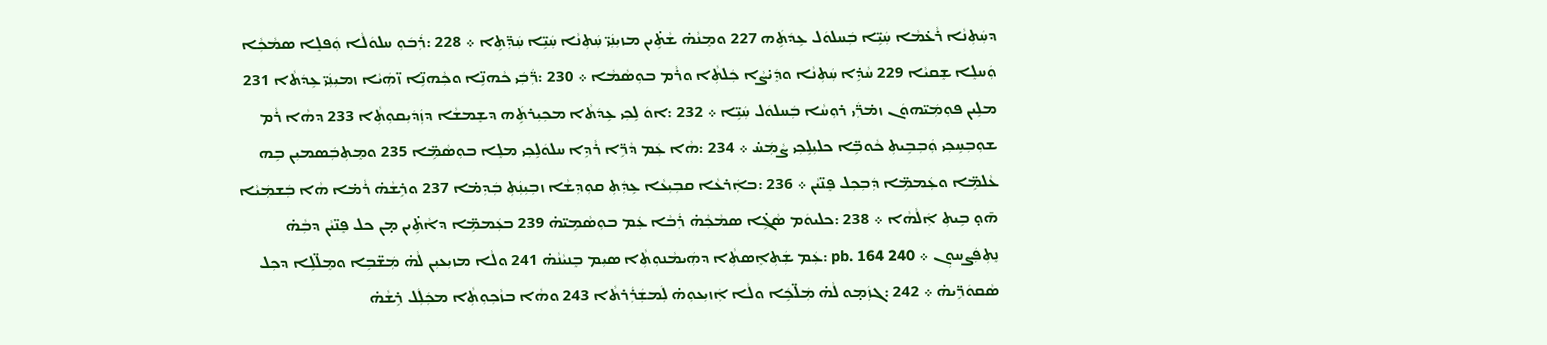ܕܚܲܬܼܢܵܐ ܪܵܥ̇ܡܵܐ ܚܲܝܹ̈ܐ ܒܲܚܠܘܿܠ ܥܹܕܿܬܹܿܗ 227 ܘܡܸܢܵܗ̇ ܫܵܬܹ̇ܝܢ ܡܙܝܼܢܲܝ̈ ܚܲܬܼܢܵܐ ܚܲܝܹ̈ܐ ܚܲܕܼ̈ܬܹܐ ܀ 228 :ܪܲܒܿܘܼ ܚܠܘܿܠܵܐ ܘܲܦܠܸܐ ܣܡܵܟܼܵܐ ܘܲܚܠܸܐ ܫܸܩܝܵܐ 229 ܚܵܕܹ̇ܐ ܚܲܬܼܢܵܐ ܘܕܸܿܝ̇ܨܵܐ ܟܲܠܬܼܵܐ ܘܪܵܡ ܒܘܼܣܵܡܵܐ ܀ 230 :ܪ̈ܲܒܲܝ ܟܵܗܢܹ̈ܐ ܘܟܼܵܗܢܹ̈ܐ ܙ̈ܗܲܝܵܐ ܙܡܝܼܢܲܝ̈ ܥܹܕܿܬܵܐ 231 ܡܠܹܝܢ ܦܘܼܡܲܝ̈ܗܘܿܢ ܙܡ̇ܪ̈ܲܝ ܪܘܼܚܵܐ ܒܲܚܠܘܿܠ ܚܲܝܹ̈ܐ ܀ 232 :ܐܘܿ ܠܹܟܼܝ ܥܹܕܿܬܵܐ ܡܟܼܝܼܪܬܹܿܗ ܕܫܸܡܫܵܐ ܕܙܲܕܿܝܼܩܘܼܬܼܵܐ 233 ܕܗܵܐ ܪܵܡ ܫܘܼܒܼܚܹܟܼܝ ܘܲܒܼܒܹܝܬܼ ܟܵܘܒܹ̈ܐ ܟܠܝܼܠܹܟܼܝ ܨܵܡܲܚ̇ ܀ 234 :ܗܵܐ ܥܲܡ ܕܵܪܹ̈ܐ ܪܵܕܹܐ ܚܠܘܿܠܹܟܼܝ ܡܠܸܐ ܒܘܼܣܵܡܹ̈ܐ 235 ܘܡܸܬܼܒܲܣܡܝܼܢ ܒܹܗ ܥܵܠܡܹ̈ܐ ܘܥܲܡܡܹ̈ܐ ܕܲܒܼܟܼܠ ܦܸܢ̈ܝܵܢ ܀ 236 :ܒܐܲܪܥܵܐ ܩܒܼܝܼܥܵܐ ܥܹܕܲܬܼ ܩܘܼܕܼܫܵܐ ܙܒܼܝܼܢܲܬܼ ܒܲܕܼܡ̇ܐ 237 ܘܪܹܫܵܗ̇ ܪܵܡ̇ܐ ܗܵܐ ܒܲܫܡܲܝܵܐ ܗ̄ܘ̣ ܒܹܝܬܼ ܐܲܠܵܗܵܐ ܀ 238 :ܟܠܝܘܿܡ ܣܵܓܹ̇ܐ ܣܡܵܟܼܵܗ̇ ܪܲܒܵܐ ܥܲܡ ܒܘܼܣܵܡܹܝ̈ܗ̇ 239 ܒܥܲܡܡܹ̈ܐ ܕܐܵܬܹ̇ܝܢ ܡ̣ܢ ܟܠ ܦܸܢ̈ܝܵܢ ܕܒܼܵܗ̇ ܢܸܬܼܦܲܨܚܘܼܢ ܀ pb. 164 240 :ܥܲܡ ܫܲܬܼܐܸܣܬܼܵܐ ܕܗܲܝܡܵܢܘܼܬܼܵܐ ܣܝܼܡ ܒܸܢܝܵܢܵܗ̇ 241 ܘܠܵܐ ܡܙܝܼܥܝܼܢ ܠܵܗ̇ ܡܲܫ̈ܒܹܐ ܘܡܸܠ̈ܠܹܐ ܕܟܼܠ ܣܵܩܘܿܪܹ̈ܝܗ̇ ܀ 242 :ܓܙܲܡ̣ܘ ܠܵܗ̇ ܡܲܠ̈ܟܹܿܐ ܘܠܵܐ ܐܲܙܝܼܥܘܼܗ̇ ܠܲܡܫܲܪܲܪܬܵܐ 243 ܘܗܵܐ ܒܙܵܟܼܘܼܬܼܵܐ ܡܟܲܠܲܠ ܪܹܫܵܗ̇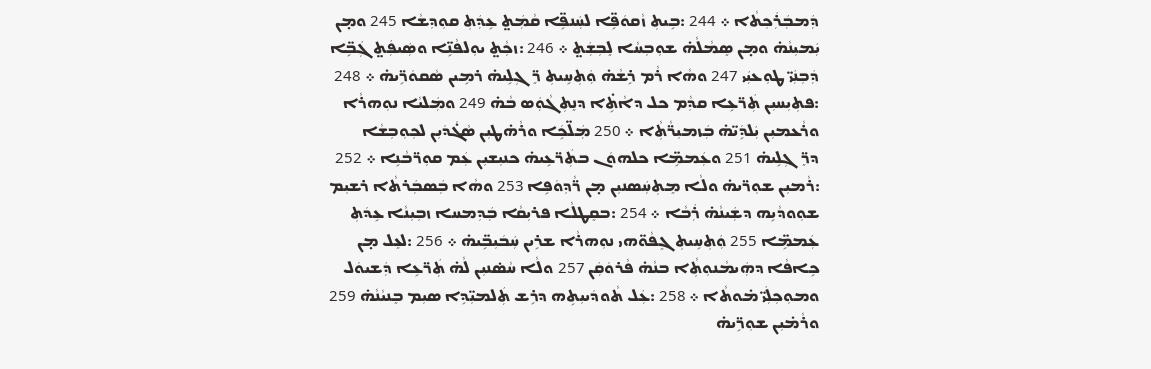ܕܲܡܒܲܪܲܟܼܬܵܐ ܀ 244 :ܒܹܝܬܼ ܙܵܩܘܿܦܹ̈ܐ ܠܚܲܢܦܹ̈ܐ ܩܵܡܲܬ̤ ܥܹܕܲܬܼ ܩܘܼܕܼܫܵܐ 245 ܘܡ̣ܢ ܝܲܡܝܼܢܵܗ̇ ܘܡ̣ܢ ܣܸܡܵܠܵܗ̇ ܫܘܼܒܼܚܵܐ ܠܸܒܼܫܲܬ̤ ܀ 246 :ܙܟܼܵܬ̤ ܝܘܼܠܦܵܢܹ̈ܐ ܘܣܲܝܦܲܬ̤ ܓܲܒܹ̈ܐ ܕܲܒܼܢܲܝ̈ ܛܘܼܥܝܲܝ 247 ܘܗܵܐ ܪܵܡ ܪܹܫܵܗ̇ ܘܲܬܼܚܹܝܬܼ ܪܸ̈ܓܼܠܹܝܗ̇ ܪܡܹܝܢ ܣܵܩܘܿܪܹ̈ܝܗ̇ ܀ 248 :ܦܬܼܝܼܚܝܼܢ ܬܲܪ̈ܥܹܐ ܩܕܼܵܡ ܟܠ ܕܐܵܬܹ̇ܐ ܕܢܸܬܼܓܵܘܲܣ ܒܵܗ̇ 249 ܘܡܲܠܝܵܐ ܢܘܼܗܪܵܐ ܘܪܵܥܡܝܼܢ ܝܲܠܕܹܿܝ̈ܗ̇ ܒܲܙܡܝܼܪ̈ܵܬܼܵܐ ܀ 250 ܡܲܠ̈ܟܹܿܐ ܘܪܵܗ̇ܛܝܼܢ ܣܵܓ̇ܿܕܿܝܼܢ ܠܟܼܘܼܒܼܫܵܐ ܕܪܸ̈ܓܼܠܹܝܗ̇ 251 ܘܥܲܡܡܹ̈ܐ ܟܠܗܘܿܢ ܒܬܲܪ̈ܥܹܝܗ̇ ܟܢܝܼܫܝܼܢ ܥܲܡ ܩܘܼܪ̈ܒܵܢܹܐ ܀ 252 :ܪܵܡܝܼܢ ܫܘܼܪ̈ܝܗ̇ ܘܠܵܐ ܡܸܬܼܚܲܣܢܝܼܢ ܡ̣ܢ ܪ̈ܵܕܼܘܿܦܹܐ 253 ܘܗܵܐ ܒܲܣܒܲܪܬܵܐ ܪܫܝܼܡ ܫܘܼܘܕܵܝܹܗ ܕܫܲܝܢܵܗ̇ ܪܲܒܵܐ ܀ 254 :ܒܩܸܛܠܵܐ ܦܪܝܼܩܵܐ ܒܲܕܼܡܚܐ ܙܒܼܝܼܢܵܐ ܥܹܕܿܬܼ ܥܲܡܡܹ̈ܐ 255 ܘܲܬܼܚܹܝܬܼ ܓܸܦܵܘ̈ܗܝ ܢܘܼܗܪܵܐ ܫܪܹܝܢ ܚܲܒܿܝܼܒܹ̈ܝܗ̇ ܀ 256 :ܠܥܸܠ ܡ̣ܢ ܟܹܐܦܵܐ ܕܗܲܝܡܵܢܘܼܬܼܵܐ ܒܢܵܗ̇ ܦܵܪܘܿܩܲܢ 257 ܘܠܵܐ ܚܵܣ̇ܢܝܼܢ ܠܵܗ̇ ܬܲܪ̈ܥܹܐ ܕܲܫܝܘܿܠ ܘܡܘܼܟܼܠܲܝ̈ ܡ̇ܘܬܵܐ ܀ 258 :ܥܲܠ ܬܵܘܕܿܝܝܼܬܹܗ ܕܪܹܫ ܬܲܠܡܝܼ̈ܕܹܐ ܣܝܼܡ ܒܸܢܝܵܢܵܗ̇ 259 ܘܪܵܡ̇ܝܼܢ ܫܘܼܪܹ̈ܝܗ̇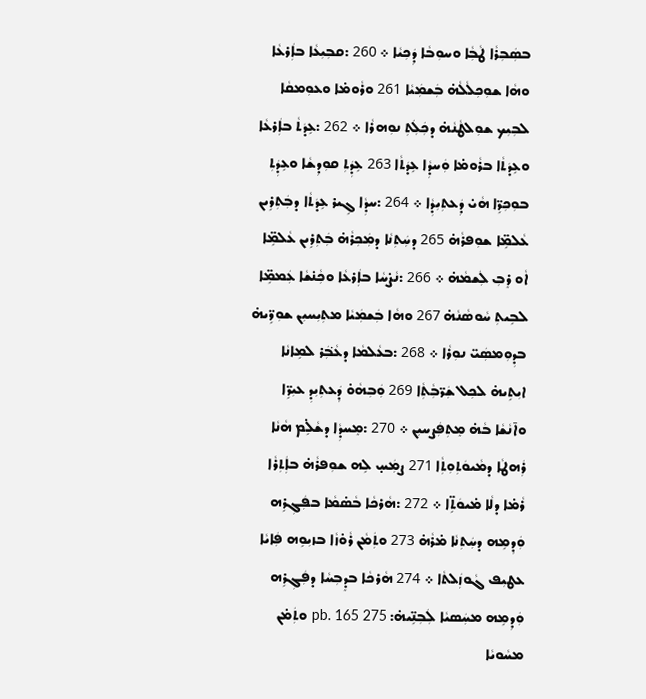ܒܣܲܒܼܪܵܐ ܛܵܒܼܵܐ ܘܚܘܼܒܵܐ ܕܲܟܼܝܵܐ ܀ 260 :ܩܒܼܝܼܥܵܐ ܒܐܲܪܥܵܐ ܘܗܵܐ ܫܘܼܟܼܠܵܠܵܗ̇ ܒܲܫܡܲܝܵܐ 261 ܘܪܵܘܡ̇ܐ ܘܥܘܼܡܩܵܐ ܠܒܼܝܼܟ ܫܘܼܠܛܵܢܵܗ̇ ܕܟܲܠܲܬܼ ܢܘܼܗܪܵܐ ܀ 262 :ܥܹܕܿܬܵ ܒܐܲܪܥܵܐ ܘܥܹܕܿܬܵܐ ܒܪܵܘܡ̇ܐ ܘܲܚܕܼܵܐ ܥܹܕܿܬܵܐ 263 ܥܹܕܲܬܼ ܩܘܼܕܼܫܵܐ ܘܥܹܕܲܬܼ ܒܘܼܟܼܪܹ̈ܐ ܗܵܝ̇ ܕܲܥܬܼܝܼܕܼܵܐ ܀ 264 :ܚܕܼܵܐ ܓܹܝܪ ܥܹܕܿܬܵܐ ܕܒܲܬܼܪܹܝܢ ܥܵܠܡܹ̈ܐ ܫܘܼܦܪܵܗ̇ 265 ܕܚܲܬܼܢܵܐ ܕܡܲܟܼܪܵܗ̇ ܒܲܬܼܪܹܝܢ ܥܵܠܡܹ̈ܐ ܐܵܘ ܪܸܒܼ ܠܲܫܡܵܗ̇ ܀ 266 :ܢܵܨ̇ܚܵܐ ܒܐܲܪܥܵܐ ܘܟܼܵܢ̇ܫܵܐ ܥܲܡܡܹ̈ܐ ܠܒܹܝܬܼ ܚܵܘܣܵܢܵܗ̇ 267 ܘܗܵܐ ܒܲܫܡܲܝܵܐ ܡܬܼܝܼܚܝܼܢ ܫܘܼܪܹ̈ܝܗ̇ ܒܕܼܘܼܡܣܲܝ̈ ܢܘܼܪܵܐ ܀ 268 :ܒܥܵܠܡܵܐ ܕܥܵܒܲ݁ܪ ܠܡܹܐܢܵܐ ܐܝܼܬܹܝܗ̇ ܠܟܼܠ ܫܲܪ̈ܒܼܵܬܼܵܐ 269 ܘܲܒܼܗܵܘ̇ ܕܲܥܬܼܝܼܕܼ ܥܝܼܪܹ̈ܐ ܘܐ̄ܢܵܫܵܐ ܒܵܗ̇ ܡܸܬܼܦܲܨܚܝܼܢ ܀ 270 :ܡܸܚܕܼܵܐ ܕܫܵܠܹ̇ܡ ܗܵܢܵܐ ܪܲܗܛܵܐ ܕܡܵܝܘܿܬܼܘܼܬܼܵܐ 271 ܨܡܲܚ̣ ܠܹܗ ܫܘܼܦܪܵܗ̇ ܒܐܲܬܼܪܵܐ ܪܵܡ̇ܐ ܕܠܵܐ ܡ̇ܝܘܿܬܹ̈ܐ ܀ 272 :ܗܵܪܟܵܐ ܒܵܣ̇ܡܵܐ ܒܦܲܓܼܪܹܗ ܘܲܕܼܡܹܗ ܕܚܲܬܼܢܵܐ ܡ̇ܪܵܗ̇ 273 ܘܬܲܡܵܢ ܪܵܘ̇ܙܵܐ ܒܙܝܼܘܹܗ ܦܲܐܝܵܐ ܥܛܝܼܦ ܓܵܘܙܲܠܬܵܐ ܀ 274 ܗܵܪܟܵܐ ܒܕܸܒܼܚܵܐ ܕܦܲܓܼܪܹܗ ܘܲܕܼܡܹܗ ܡܚܲܣܝܵܐ ܠܲܒܼܢܹ̈ܝܗ̇: pb. 165 275 ܘܬܲܡ̇ܢ ܡܚܵܘܝܵܐ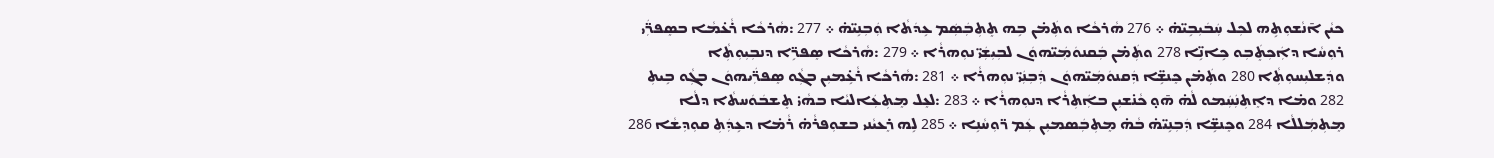ܟܝܵܢ ܐ̄ܢܵܫܘܼܬܹܗ ܠܟܼܠ ܚܲܒܿܝܼܒܹܝ̈ܗ̇ ܀ 276 ܗܵܪܟܵܐ ܘܬܲܡ̇ܢ ܒܹܗ ܬܸܬܼܒܲܣܲܡ ܥܹܕܿܬܵܐ ܘܲܒܼܢܹܝ̈ܗ̇ ܀ 277 :ܗܵܪܟܵܐ ܪܵܥ̇ܡܵܐ ܒܣܸܦܪ̈ܲܝ ܪܘܼܚܵܐ ܕܐܲܟܼܬܸܿܒܼܘ ܟܹܐܢܹ̈ܐ 278 ܘܬܲܡ̇ܢ ܒܲܩܢܘܿܡܲܝ̈ܗܘܿܢ ܠܒܼܝܼܫܲܝ̈ ܢܘܼܗܪܵܐ ܀ 279 :ܗܵܪܟܵܐ ܣܸܦܪܹ̈ܐ ܕܢܒܼܝܼܘܼܬܼܵܐ ܘܕܲܫܠܝܼܚܘܼܬܼܵܐ 280 ܘܬܲܡ̇ܢ ܟܸܢܫܹ̈ܐ ܕܲܩܢܘܿܡܲܝ̈ܗܘܿܢ ܕܲܒܼܢܲܝ̈ ܢܘܼܗܪܵܐ ܀ 281 :ܗܵܪܟܵܐ ܪܵܥܹ̇ܡܝܼܢ ܒܓܼܵܘ ܣܸܦܪ̈ܲܝܗܘܿܢ ܒܓܼܵܘ ܒܹܝܬܼ 282 ܘܡ̇ܐ ܕܐܸܬܼܢܲܚܲܡܘ ܠܵܗ̇ ܗ̄ܘ̣ ܟܵܢ̇ܫܝܼܢ ܒܐܲܬܼܪܵܐ ܕܢܘܼܗܪܵܐ ܀ 283 :ܠܥܸܠ ܡܸܬܼܥܲܐܠܝܵܐ ܒܗܵܝ̇ ܬܸܫܒܿܘܿܚܬܵܐ ܕܠܵܐ ܡܸܬܼܡܲܠܠܵܐ 284 ܘܟܸܢܫܹ̈ܐ ܕܲܒܼܢܹܝ̈ܗ̇ ܒܵܗ̇ ܡܸܬܼܒܲܣܡܝܼܢ ܥܲܡ ܪ̈ܘܼܚܵܢܹܐ ܀ 285 ܠܹܗ ܪܸܥܝܵܢܝ ܒܫܘܼܦܪܵܗ̇ ܪܵܡ̇ܐ ܕܥܹܕܲܬܼ ܩܘܼܕܼܫܵܐ 286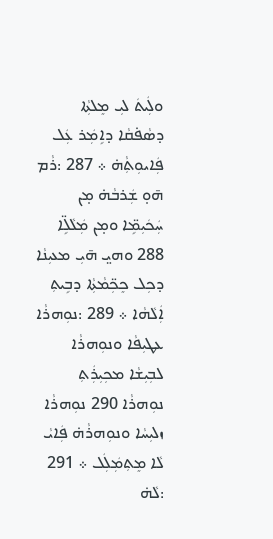ܘܠܲܝܬܿ ܠܝܼ ܡܸܠܬܼܵܐ ܕܣܵܦ̇ܩܵܐ ܕܐܹܡܲܪ ܥܲܠ ܦܲܐܝܘܼܬܼܵܗ̇ ܀ 287 :ܪܵܡ ܗ̄ܘ̣ ܫܲܪܒܵܗ̇ ܡ̣ܢ ܚܲܟܿܝܼܡܹ̈ܐ ܘܡ̣ܢ ܡܲܠܵܠܹ̈ܐ 288 ܘܗܝ̤ ܗ̄ܝܼ ܡܥܝܼܢܵܐ ܕܟܼܠ ܟܸܟܼ̈ܡܵܬܼܵܐ ܕܒܹܝܬܼ ܐܲܠܵܗܵܐ ܀ 289 :ܢܘܼܗܪܵܐ ܥܛܝܼܦܵܐ ܘܢܘܼܗܪܵܐ ܠܒܼܝܼܫܵܐ ܡܟܼܝܼܪܲܬܼ ܢܘܼܗܪܵܐ 290 ܢܘܼܗܪܵܐ ܙܠܝܼܚܵܐ ܘܢܘܼܗܪܵܗ̇ ܦܲܐܝܵ ܠܵܐ ܡܸܬܼܡܲܠܲܠ ܀ 291 :ܠܵܗ̇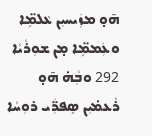ܗ̄ܘ̣ ܡܙܲܝܚܝܼܢ ܥܵܠܡܹ̈ܐ ܘܥܲܡܡܹ̈ܐ ܡ̣ܢ ܫܘܼܪܵܝܵܐ 292 ܘܒܼܵܗ̇ ܗ̄ܘ̣ ܪܵܥܡ̇ܝܼܢ ܣܸܦܪ̈ܲܝ ܪܘܼܚܵܐ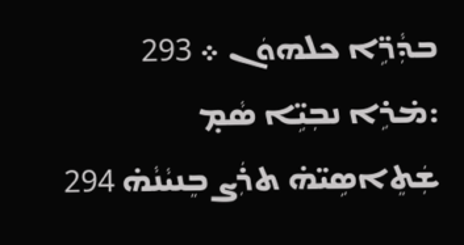ܒܕܼܵܪܹ̈ܐ ܟܠܗܘܿܢ ܀ 293 :ܡ̇ܪܹܐ ܢܒܼܝܹ̈ܐ ܣܵܡ̣ ܫܲܬܸܐܣܹܝ̈ܗ̇ ܬܪܲܨ ܒܸܢܝܵܢܵܗ̇ 294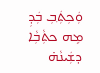ܘܲܟܼܬ݂ܲܒܼ ܒܲܕܼ ܡܹܗ ܟܬܼܵܒܼܵܐ ܕܫܲܝܢܵܗ̇